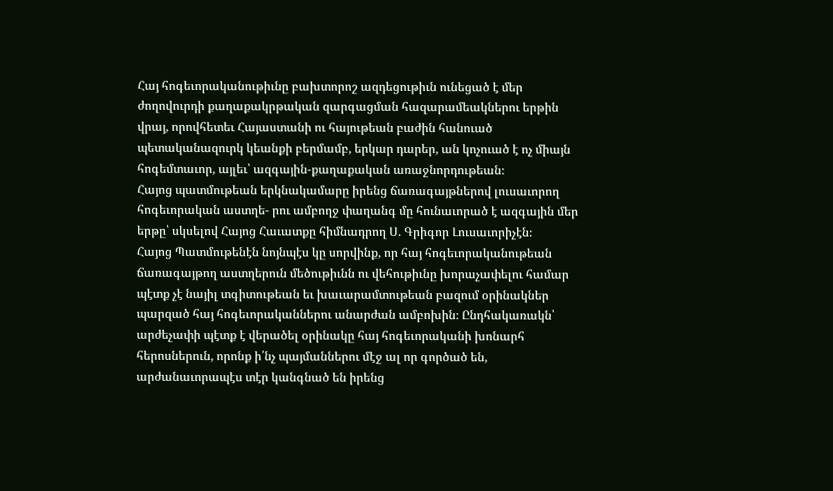Հայ հոգեւորականութիւնը բախտորոշ ազդեցութիւն ունեցած է մեր ժողովուրդի քաղաքակրթական զարգացման հազարամեակներու երթին վրայ, որովհետեւ Հայաստանի ու հայութեան բաժին հանուած պետականազուրկ կեանքի բերմամբ, երկար դարեր, ան կոչուած է ոչ միայն հոգեմտաւոր, այլեւ՝ ազգային-քաղաքական առաջնորդութեան։
Հայոց պատմութեան երկնակամարը իրենց ճառագայթներով լուսաւորող հոգեւորական աստղե- րու ամբողջ փաղանգ մը հունաւորած է ազգային մեր երթը՝ սկսելով Հայոց Հաւատքը հիմնադրող Ս. Գրիգոր Լուսաւորիչէն։
Հայոց Պատմութենէն նոյնպէս կը սորվինք, որ հայ հոգեւորականութեան ճառագայթող աստղերուն մեծութիւնն ու վեհութիւնը խորաչափելու համար պէտք չէ նայիլ տգիտութեան եւ խաւարամտութեան բազում օրինակներ պարզած հայ հոգեւորականներու անարժան ամբոխին։ Ընդհակառակն՝ արժեչափի պէտք է վերածել օրինակը հայ հոգեւորականի խոնարհ հերոսներուն, որոնք ի՛նչ պայմաններու մէջ ալ որ գործած են, արժանաւորապէս տէր կանգնած են իրենց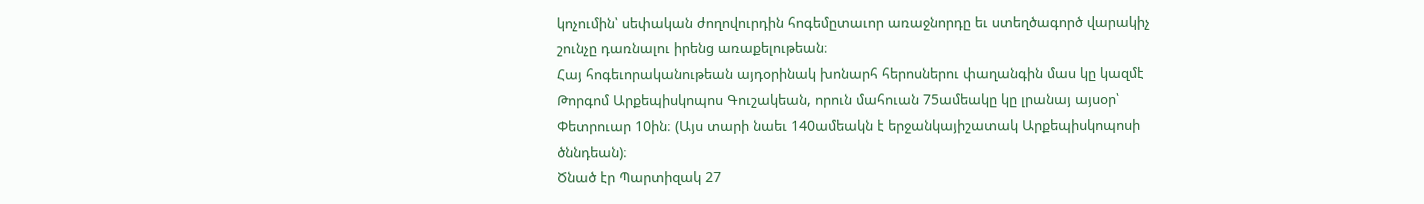կոչումին՝ սեփական ժողովուրդին հոգեմըտաւոր առաջնորդը եւ ստեղծագործ վարակիչ շունչը դառնալու իրենց առաքելութեան։
Հայ հոգեւորականութեան այդօրինակ խոնարհ հերոսներու փաղանգին մաս կը կազմէ Թորգոմ Արքեպիսկոպոս Գուշակեան, որուն մահուան 75ամեակը կը լրանայ այսօր՝ Փետրուար 10ին։ (Այս տարի նաեւ 140ամեակն է երջանկայիշատակ Արքեպիսկոպոսի ծննդեան)։
Ծնած էր Պարտիզակ 27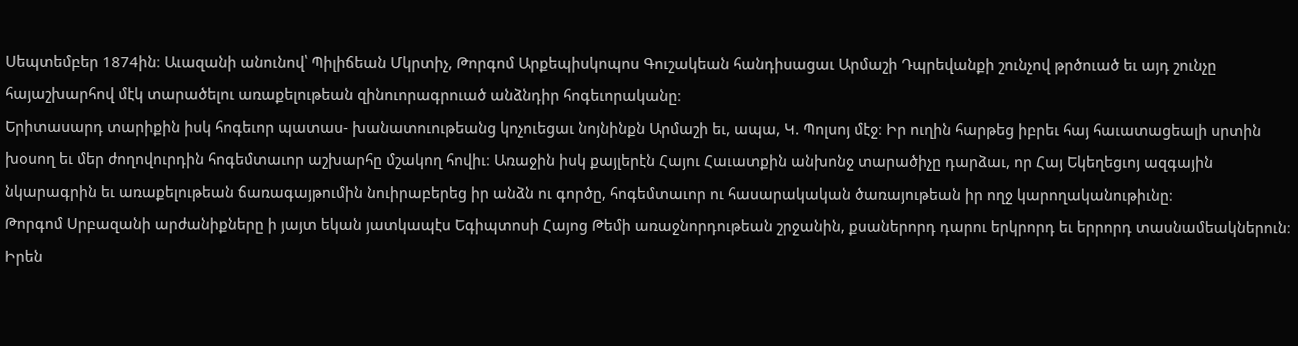Սեպտեմբեր 1874ին։ Աւազանի անունով՝ Պիլիճեան Մկրտիչ, Թորգոմ Արքեպիսկոպոս Գուշակեան հանդիսացաւ Արմաշի Դպրեվանքի շունչով թրծուած եւ այդ շունչը հայաշխարհով մէկ տարածելու առաքելութեան զինուորագրուած անձնդիր հոգեւորականը։
Երիտասարդ տարիքին իսկ հոգեւոր պատաս- խանատուութեանց կոչուեցաւ նոյնինքն Արմաշի եւ, ապա, Կ. Պոլսոյ մէջ։ Իր ուղին հարթեց իբրեւ հայ հաւատացեալի սրտին խօսող եւ մեր ժողովուրդին հոգեմտաւոր աշխարհը մշակող հովիւ։ Առաջին իսկ քայլերէն Հայու Հաւատքին անխոնջ տարածիչը դարձաւ, որ Հայ Եկեղեցւոյ ազգային նկարագրին եւ առաքելութեան ճառագայթումին նուիրաբերեց իր անձն ու գործը, հոգեմտաւոր ու հասարակական ծառայութեան իր ողջ կարողականութիւնը։
Թորգոմ Սրբազանի արժանիքները ի յայտ եկան յատկապէս Եգիպտոսի Հայոց Թեմի առաջնորդութեան շրջանին, քսաներորդ դարու երկրորդ եւ երրորդ տասնամեակներուն։ Իրեն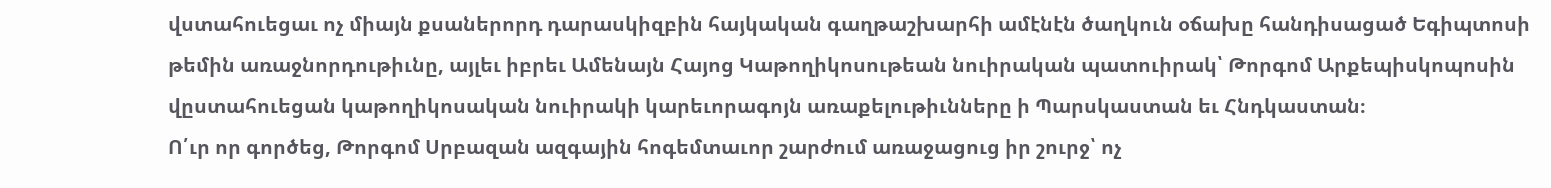վստահուեցաւ ոչ միայն քսաներորդ դարասկիզբին հայկական գաղթաշխարհի ամէնէն ծաղկուն օճախը հանդիսացած Եգիպտոսի թեմին առաջնորդութիւնը, այլեւ իբրեւ Ամենայն Հայոց Կաթողիկոսութեան նուիրական պատուիրակ՝ Թորգոմ Արքեպիսկոպոսին վըստահուեցան կաթողիկոսական նուիրակի կարեւորագոյն առաքելութիւնները ի Պարսկաստան եւ Հնդկաստան։
Ո՛ւր որ գործեց, Թորգոմ Սրբազան ազգային հոգեմտաւոր շարժում առաջացուց իր շուրջ՝ ոչ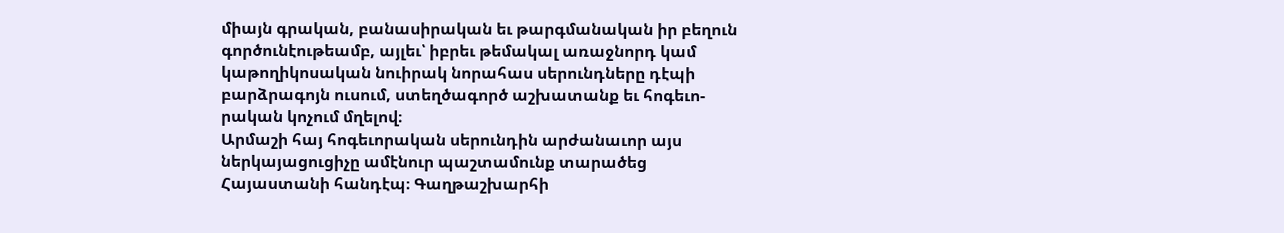միայն գրական, բանասիրական եւ թարգմանական իր բեղուն գործունէութեամբ, այլեւ՝ իբրեւ թեմակալ առաջնորդ կամ կաթողիկոսական նուիրակ նորահաս սերունդները դէպի բարձրագոյն ուսում, ստեղծագործ աշխատանք եւ հոգեւո- րական կոչում մղելով։
Արմաշի հայ հոգեւորական սերունդին արժանաւոր այս ներկայացուցիչը ամէնուր պաշտամունք տարածեց Հայաստանի հանդէպ։ Գաղթաշխարհի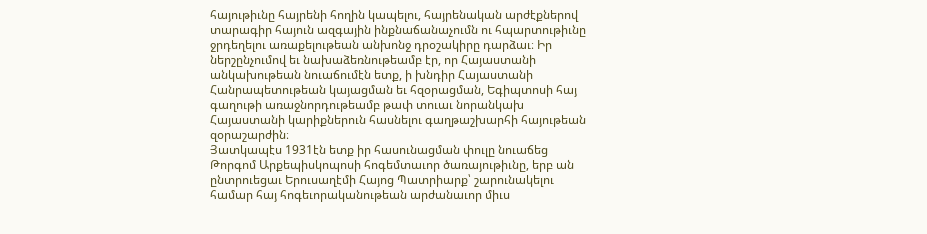հայութիւնը հայրենի հողին կապելու, հայրենական արժէքներով տարագիր հայուն ազգային ինքնաճանաչումն ու հպարտութիւնը ջրդեղելու առաքելութեան անխոնջ դրօշակիրը դարձաւ։ Իր ներշընչումով եւ նախաձեռնութեամբ էր, որ Հայաստանի անկախութեան նուաճումէն ետք, ի խնդիր Հայաստանի Հանրապետութեան կայացման եւ հզօրացման, Եգիպտոսի հայ գաղութի առաջնորդութեամբ թափ տուաւ նորանկախ Հայաստանի կարիքներուն հասնելու գաղթաշխարհի հայութեան զօրաշարժին։
Յատկապէս 1931էն ետք իր հասունացման փուլը նուաճեց Թորգոմ Արքեպիսկոպոսի հոգեմտաւոր ծառայութիւնը, երբ ան ընտրուեցաւ Երուսաղէմի Հայոց Պատրիարք՝ շարունակելու համար հայ հոգեւորականութեան արժանաւոր միւս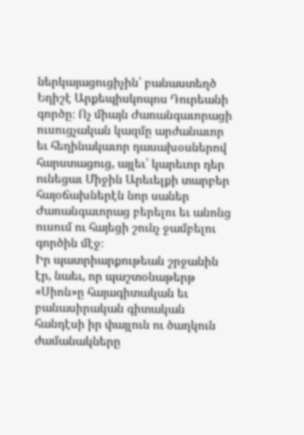ներկայացուցիչին՝ բանաստեղծ Եղիշէ Արքեպիսկոպոս Դուրեանի գործը։ Ոչ միայն Ժառանգաւորացի ուսուցչական կազմը արժանաւոր եւ հեղինակաւոր դասախօսներով հարստացուց, այլեւ՝ կարեւոր դեր ունեցաւ Միջին Արեւելքի տարբեր հայօճախներէն նոր սաներ Ժառանգաւորաց բերելու եւ անոնց ուսում ու հայեցի շունչ ջամբելու գործին մէջ։
Իր պատրիարքութեան շրջանին էր, նաեւ, որ պաշտօնաթերթ «Սիոն»ը հայագիտական եւ բանասիրական գիտական հանդէսի իր փայլուն ու ծաղկուն ժամանակները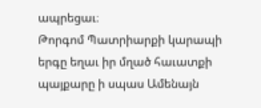ապրեցաւ։
Թորգոմ Պատրիարքի կարապի երգը եղաւ իր մղած հաւատքի պայքարը ի սպաս Ամենայն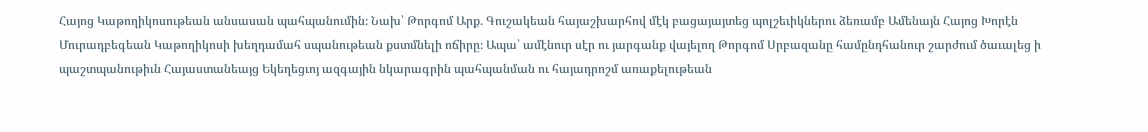Հայոց Կաթողիկոսութեան անսասան պահպանումին։ Նախ՝ Թորգոմ Արք. Գուշակեան հայաշխարհով մէկ բացայայտեց պոլշեւիկներու ձեռամբ Ամենայն Հայոց Խորէն Մուրադբեգեան Կաթողիկոսի խեղդամահ սպանութեան քստմնելի ոճիրը։ Ապա՝ ամէնուր սէր ու յարգանք վայելող Թորգոմ Սրբազանը համընդհանուր շարժում ծաւալեց ի պաշտպանութիւն Հայաստանեայց Եկեղեցւոյ ազգային նկարագրին պահպանման ու հայադրոշմ առաքելութեան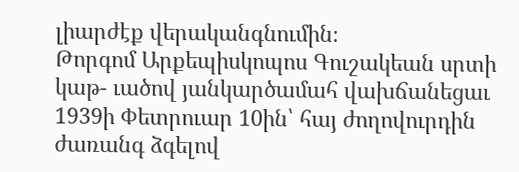լիարժէք վերականգնումին։
Թորգոմ Արքեպիսկոպոս Գուշակեան սրտի կաթ- ւածով յանկարծամահ վախճանեցաւ 1939ի Փետրուար 10ին՝ հայ ժողովուրդին ժառանգ ձգելով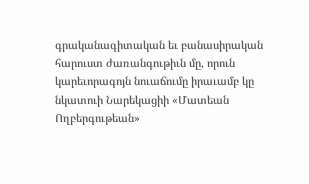գրականագիտական եւ բանասիրական հարուստ ժառանգութիւն մը, որուն կարեւորագոյն նուաճումը իրաւամբ կը նկատուի Նարեկացիի «Մատեան Ողբերգութեան»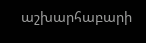աշխարհաբարի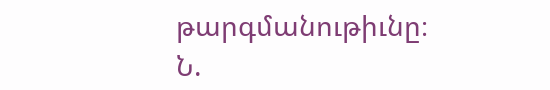թարգմանութիւնը։
Ն.